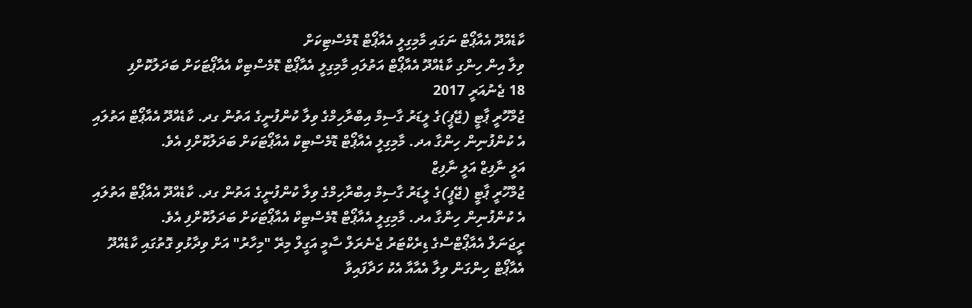ކާޑެއްދޫ އެއާޕޯޓް ނަގައި މާމިގިލީ އެއާޕޯޓް ޑޮމެސްޓިކަށް
ވިލާ އިން ހިންގި ކާޑެއްދޫ އެއާޕޯޓް އަތުލައި މާމިގިލީ އެއާޕޯޓް ޑޮމެސްޓިކް އެއާޕޯޓަކަށް ބަދަލުކޮށްފި
18 ޖެނުއަރީ 2017
ޖުމްހޫރީ ޕާޓީ (ޖޭޕީ)ގެ ލީޑަރު ގާސިމް އިބްރާހިމްގެ ވިލާ ކުންފުނީގެ އަތުން ގދ. ކާޑެއްދޫ އެއާޕޯޓް އަތުލައި އެ ކުންފުނިން ހިންގާ އދ. މާމިގިލީ އެއާޕޯޓް ޑޮމެސްޓިކް އެއާޕޯޓަކަށް ބަދަލުކޮށްފި އެވެ.
އަލީ ނާފިޒް އަލީ ނާފިޒް
ޖުމްހޫރީ ޕާޓީ (ޖޭޕީ)ގެ ލީޑަރު ގާސިމް އިބްރާހިމްގެ ވިލާ ކުންފުނީގެ އަތުން ގދ. ކާޑެއްދޫ އެއާޕޯޓް އަތުލައި އެ ކުންފުނިން ހިންގާ އދ. މާމިގިލީ އެއާޕޯޓް ޑޮމެސްޓިކް އެއާޕޯޓަކަށް ބަދަލުކޮށްފި އެވެ.
ރީޖަނަލް އެއާޕޯޓްސްގެ ޑިރެކްޓަރު ޖެނެރަލް ސާމީ އަގީލް މިރޭ "މިހާރު" އަށް ވިދާޅުވި ގޮތުގައި ކާޑެއްދޫ އެއާޕޯޓް ހިންގަން ވިލާ އެއާއާ އެކު ހަދާފައިވާ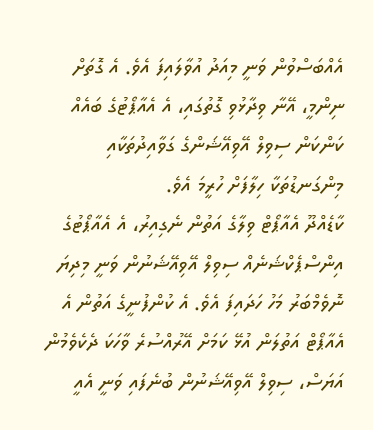އެއްބަސްވުން ވަނީ މިއަދު އުވާލައިފަ އެވެ. އެ ގޮތަށް ނިންމީ، އޭނާ ވިދާޅުވި ގޮތުގައި، އެ އެއާޕޯޓުގެ ބައެއް ކަންކަން ސިވިލް އޭވިއޭޝަންގެ ގަވާއިދުތަކާއި މިންގަނޑުތަކާ ހިލާފަށް ހުރީމަ އެވެ.
ކާޑެއްދޫ އެއާޕޯޓް ވިލާގެ އަތުން ނެގިއިރު، އެ އެއާޕޯޓުގެ އިންސްޕެކްޝަނެއް ސިވިލް އޭވިއޭޝަނުން ވަނީ މިދިޔަ ނޮވެމްބަރު މަހު ހަދައިފަ އެވެ. އެ ކުންފުނީގެ އަތުން އެ އެއާޕޯޓް އަތުލަން އުޅޭ ކަމަށް އޭރުއްސުރެ ވާހަކަ ދެކެވެމުން އަޔަސް، ސިވިލް އޭވިއޭޝަނުން ބުނެފައި ވަނީ އެއީ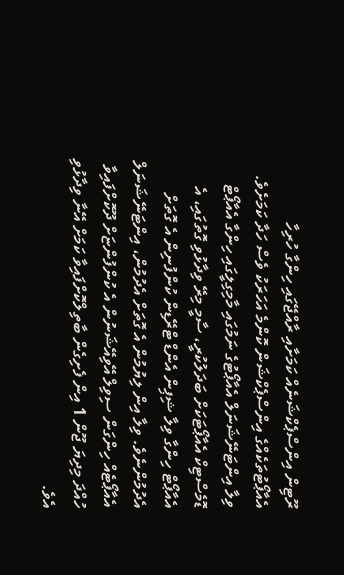ރޫޓިން އިންސްޕެކްޝަނެއް ކަމަށާއި ރާއްޖޭގައި ހިންގާ ހުރިހާ އެއާޕޯޓުތަކެއްގެ އިންސްޕެކްޝަން ކޮންމެ އަހަރަކު ވެސް ހަދާ ކަމަށެވެ.
ވިލާ އިންޓަނޭޝަނަލް އެއާޕޯޓުގެ ނަމުގައި މާމިގިލީގައި ހިންގާ އެއާޕޯޓް ޑޮމެސްޓިކް އެއާޕޯޓަކަށް ބަދަލުކުރީ، ސާމީ މިރޭ ވިދާޅުވި ގޮތުގައި، އެ އެއާޕޯޓް ހިންގާ ވިލާ ޝިޕިން އެންޑް ޓްރޭޑިން ކުންފުނިން އެ ގޮތަށް އެދުމުންނެވެ. ވިލާ އިން ލިޔުމުން އެ ގޮތަށް އެދުމުން، އިންޓަނޭޝަނަލް އެއާޕޯޓެއް ހިންގަން ސިވިލް އޭވިއޭޝަނުން އެ ކުންފުންޏަށް ދޫކޮށްފައިވާ ހުއްދަ މިދިޔަ ޖޫން 1 އިން ފެށިގެން ބާތިލްކޮށްފައިވާ ކަމަށް އޭނާ ވިދާޅުވި އެވެ.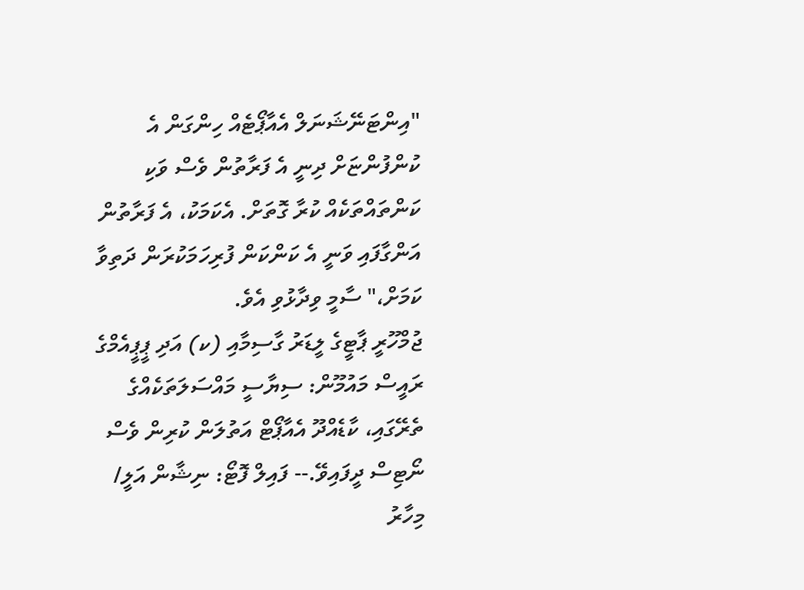"އިންޓަނޭޝަނަލް އެއާޕޯޓެއް ހިންގަން އެ ކުންފުންޏަށް ދިނީ އެ ފަރާތުން ވެސް ވަކި ކަންތައްތަކެއް ކުރާ ގޮތަށް. އެކަމަކު، އެ ފަރާތުން އަންގާފައި ވަނީ އެ ކަންކަން ފުރިހަމަކުރަން ދަތިވާ ކަމަށް،" ސާމީ ވިދާޅުވި އެވެ.
ޖުމްހޫރީ ޕާޓީގެ ލީޑަރު ގާސިމާއި (ކ) އަދި ޕީޕީއެމްގެ ރައީސް މައުމޫން: ސިޔާސީ މައްސަލަތަކެއްގެ ތެރޭގައި، ކާޑެއްދޫ އެއާޕޯޓް އަތުލަން ކުރިން ވެސް ނޯޓިސް ދީފައިވޭ.-- ފައިލް ފޮޓޯ: ނިޝާން އަލީ/ މިހާރު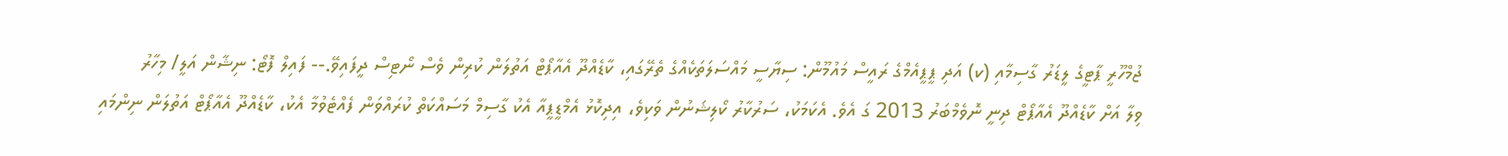ޖުމްހޫރީ ޕާޓީގެ ލީޑަރު ގާސިމާއި (ކ) އަދި ޕީޕީއެމްގެ ރައީސް މައުމޫން: ސިޔާސީ މައްސަލަތަކެއްގެ ތެރޭގައި، ކާޑެއްދޫ އެއާޕޯޓް އަތުލަން ކުރިން ވެސް ނޯޓިސް ދީފައިވޭ.-- ފައިލް ފޮޓޯ: ނިޝާން އަލީ/ މިހާރު
ވިލާ އަށް ކާޑެއްދޫ އެއާޕޯޓް ދިނީ ނޮވެމްބަރު 2013 ގަ އެވެ. އެކަމަކު، ސަރުކާރު ކޯލިޝަނުން ވަކިވެ، އިދިކޮޅު އެމްޑީޕީއާ އެކު ގާސިމް މަސައްކަތް ކުރައްވަން ފެއްޓެވުމާ އެކު، ކާޑެއްދޫ އެއާޕޯޓް އަތުލަން ނިންމައި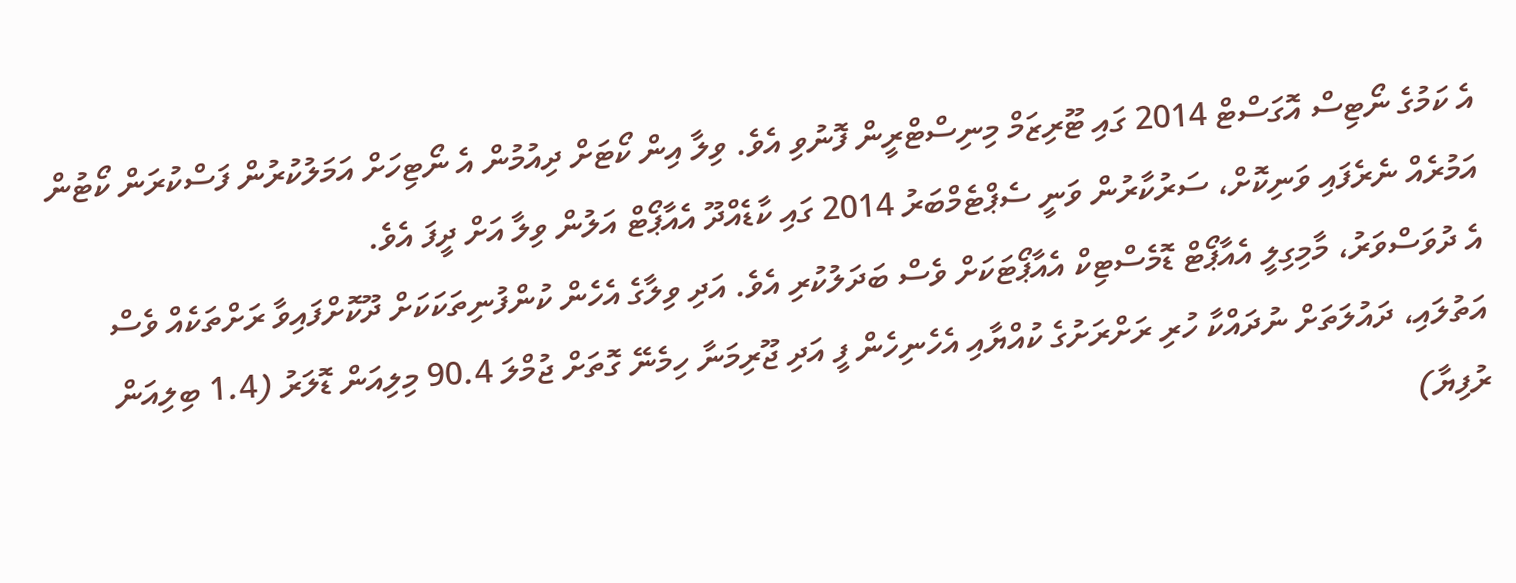އެ ކަމުގެ ނޯޓިސް އޮގަސްޓް 2014 ގައި ޓޫރިޒަމް މިނިސްޓްރީން ފޮނުވި އެވެ. ވިލާ އިން ކޯޓަށް ދިއުމުން އެ ނޯޓިހަށް އަމަލުކުރުން ފަސްކުރަން ކޯޓުން އަމުރެއް ނެރެފައި ވަނިކޮށް، ސަރުކާރުން ވަނީ ސެޕްޓެމްބަރު 2014 ގައި ކާޑެއްދޫ އެއާޕޯޓް އަލުން ވިލާ އަށް ދީފަ އެވެ.
އެ ދުވަސްވަރު، މާމިގިލީ އެއާޕޯޓް ޑޮމެސްޓިކް އެއާޕޯޓަކަށް ވެސް ބަދަލުކުރި އެވެ. އަދި ވިލާގެ އެހެން ކުންފުނިތަކަކަށް ދޫކޮށްފައިވާ ރަށްތަކެއް ވެސް އަތުލައި، ދައުލަތަށް ނުދައްކާ ހުރި ރަށްރަށުގެ ކުއްޔާއި އެހެނިހެން ފީ އަދި ޖޫރިމަނާ ހިމެނޭ ގޮތަށް ޖުމްލަ 90.4 މިލިއަން ޑޮލަރު (1.4 ބިލިއަން ރުފިޔާ)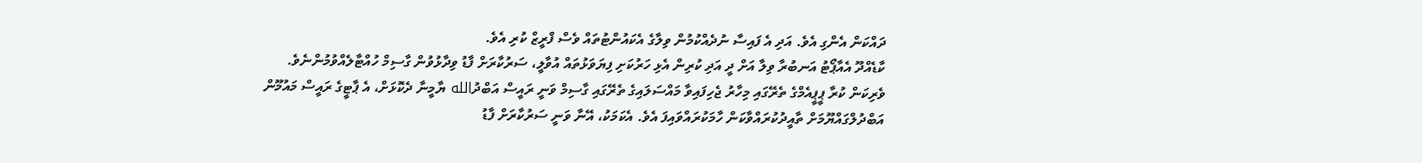ދައްކަން އެންގި އެވެ. އަދި އެ ފައިސާ ނުދެއްކުމުން ވިލާގެ އެކައުންޓުތައް ވެސް ފްރީޒް ކުރި އެވެ.
ކާޑެއްދޫ އެއާޕޯޓު އަނބުރާ ވިލާ އަށް ދީ އަދި ކުރިން އެޅި ހަރުކަށި ފިޔަވަޅުތައް އުވާލީ، ސަރުކާރަށް ފާޑު ވިދާޅުވުން ގާސިމް ހުއްޓާލެއްވުމުންނެވެ.
ވެރިކަން ކުރާ ޕީޕީއެމްގެ ތެރޭގައި މިހާރު ޖެހިފައިވާ މައްސަލައިގެ ތެރޭގައި ގާސިމް ވަނީ ރައީސް އަބްދުالله ޔާމީނާ ދެކޮޅަށް، އެ ޕާޓީގެ ރައީސް މައުމޫން އަބްދުލްގައްޔޫމަށް ތާއީދުކުރައްވާކަން ހާމަކުރައްވައިފަ އެވެ. އެކަމަކު، އޭނާ ވަނީ ސަރުކާރަށް ފާޑު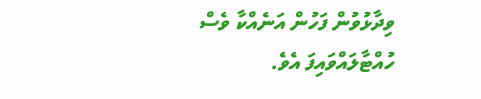ވިދާޅުވުން ފަހުން އަނެއްކާ ވެސް ހުއްޓާލައްވައިފަ އެވެ.